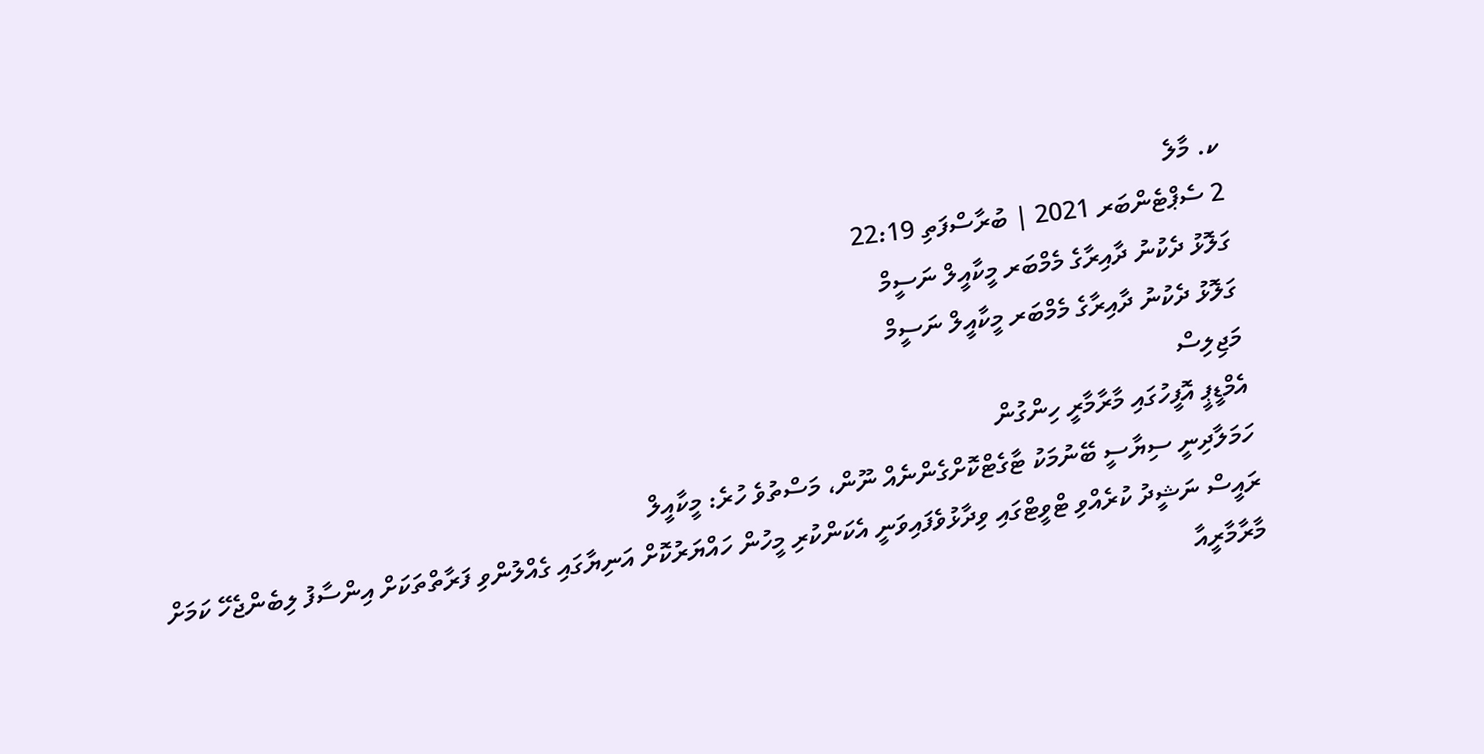ކ. މާލެ
2 ސެޕްޓެންބަރ 2021 | ބުރާސްފަތި 22:19
ގަލޮޅު ދެކުނު ދާއިރާގެ މެމްބަރ މީކާއީލް ނަސީމް
ގަލޮޅު ދެކުނު ދާއިރާގެ މެމްބަރ މީކާއީލް ނަސީމް
މަޖިލިސް
އެމްޑީޕީ އޮފީހުގައި މާރާމާރީ ހިންގުން
ހަމަލާދިނީ ސިޔާސީ ބޭނުމަކު ޓާގެޓްކޮށްގެންނެއް ނޫން، މަސްތުވެ ހުރެ: މީކާއީލް
ރައީސް ނަޝީދު ކުރެއްވި ޓްވީޓްގައި ވިދާޅުވެފައިވަނީ އެކަންކުރި މީހުން ހައްޔަރުކޮށް އަނިޔާގައި ގެއްލުންވި ފަރާތްތަކަށް އިންސާފު ލިބެންޖެހޭ ކަމަށް
މާރާމާރީއާ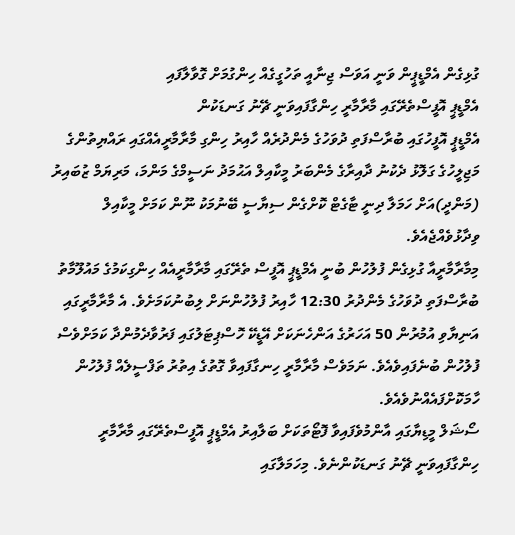ގުޅިގެން އެމްޑީޕީން ވަނީ އަވަސް ޖިނާއީ ތަހުގީގެއް ހިންގުމަށް ގޮވާލާފައި
އެމްޑީޕީ އޮފީސްތެރޭގައި މާރާމާރީ ހިންގާފައިވަނީ ޗޭނު ގަނޑަކުން
އެމްޑީޕީ އޮފީހުގައި ބުރާސްފަތި ދުވަހުގެ މެންދުރެއް ހާއިރު ހިންގި މާރާމާރީއެއްގައި ރައްޔިތުންގެ މަޖިލީހުގެ ގަލޮޅު ދެކުނު ދާއިރާގެ މެންބަރު މީކާއިލް އަޙުމަދު ނަސީމްގެ މަންމަ، މަރިޔަމް ޒުބައިރު (މަންދީ)އަށް ހަމަލާ ދިނީ ޓާގެޓް ކޮށްގެން ސިޔާސީ ބޭނުމަކު ނޫން ކަމަށް މީކާއިލް ވިދާޅުވެއްޖެއެވެ.
މިމާރާމާރީއާ ގުޅިގެން ފުލުހުން ބުނީ އެމްޑީޕީ އޮފީސް ތެރޭގައި މާރާމާރީއެއް ހިންގިކަމުގެ މައުލޫމާތު ބުރާސްފަތި ދުވަހުގެ މެންދުރު 12:30 ހާއިރު ފުލުހުންނަށް ލިބުނުކަމަށެވެ. އެ މާރާމާރީގައި އަނިޔާވި އުމުރުން 50 އަހަރުގެ އަންހެނަކަށް އޭޑީކޭ ހޮސްޕިޓަލުގައި ފަރުވާދެމުންދާ ކަމަށްވެސް ފުލުހުން ބުނެފައިވެއެވެ. ނަމަވެސް މާރާމާރީ ހިނގާފައިވާ ގޮތުގެ އިތުރު ތަފްސީލެއް ފުލުހުން ހާމަކޮށްފައެއްނުވެއެވެ.
ސޯޝަލް މީޑިޔާގައި އާންމުވެފައިވާ ފޮޓޯތަކަށް ބަލާއިރު އެމްޑީޕީ އޮފީސްތެރޭގައި މާރާމާރީ ހިންގާފައިވަނީ ޗޭނު ގަނޑަކުންނެވެ. މިހަމަލާގައި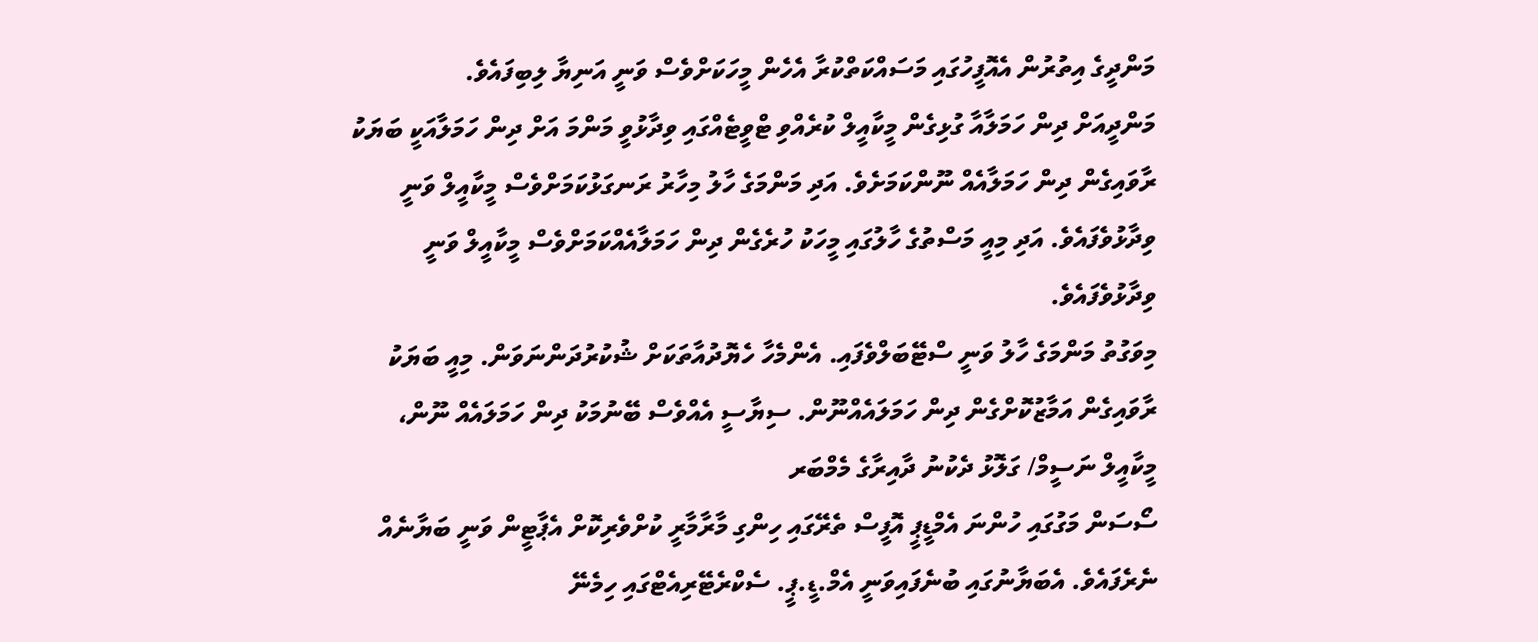މަންދީގެ އިތުރުން އެއޮފީހުގައި މަސައްކަތްކުރާ އެހެން މީހަކަށްވެސް ވަނީ އަނިޔާ ލިބިފައެވެ.
މަންދީއަށް ދިން ހަމަލާއާ ގުޅިގެން މީކާއީލް ކުރެއްވި ޓްވީޓެއްގައި ވިދާޅުވީ މަންމަ އަށް ދިން ހަމަލާއަކީ ބަޔަކު ރާވައިގެން ދިން ހަމަލާއެއް ނޫންކަމަށެވެ. އަދި މަންމަގެ ހާލު މިހާރު ރަނގަޅުކަމަށްވެސް މީކާއީލް ވަނީ ވިދާޅުވެފައެވެ. އަދި މިއީ މަސްތުގެ ހާލުގައި މީހަކު ހުރެގެން ދިން ހަމަލާއެއްކަމަށްވެސް މީކާއީލް ވަނީ ވިދާޅުވެފައެވެ.
މިވަގުތު މަންމަގެ ހާލު ވަނީ ސްޓޭބަލްވެފައި. އެންމެހާ ހެޔޮދުއާތަކަށް ޝުކުރުދަންނަވަން. މިއީ ބަޔަކު ރާވައިގެން އަމާޒުކޮށްގެން ދިން ހަމަލައެއްނޫން. ސިޔާސީ އެއްވެސް ބޭނުމަކު ދިން ހަމަލައެއް ނޫން،
މީކާއީލް ނަސީމް/ ގަލޮޅު ދެކުނު ދާއިރާގެ މެމްބަރ
ސޯސަން މަގުގައި ހުންނަ އެމްޑީޕީ އޮފީސް ތެރޭގައި ހިންގި މާރާމާރީ ކުށްވެރިކޮށް އެޕާޓީން ވަނީ ބަޔާނެއް ނެރެފައެވެ. އެބަޔާނުގައި ބުނެފައިވަނީ އެމް.ޑީ.ޕީ. ސެކްރެޓޭރިއެޓްގައި ހިމެނޭ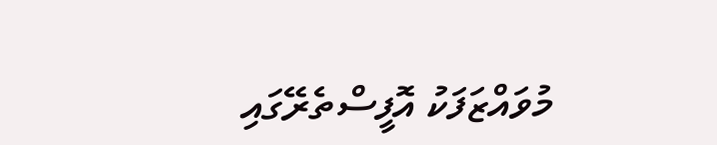މުވައްޒަފަކު އޮފީސްތެރޭގައި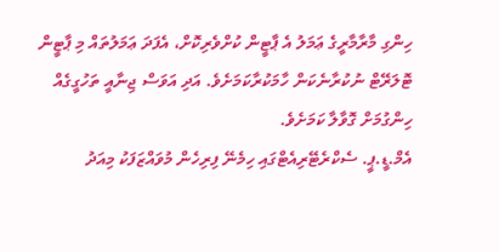ހިންގި މާރާމާރީގެ ޢަމަލު އެ ޕާޓީން ކުށްވެރިކޮށް، އެފަދަ ޢަމަލުތައް މި ޕާޓީން ޓޮލަރޭޓް ނުކުރާނެކަން ހާމަކުރާކަމަށެވެ. އަދި އަވަސް ޖިނާއީ ތަހުގީގެއް ހިންގުމަށް ގޮވާލާ ކަމަށެވެ.
އެމް.ޑީ.ޕީ. ސެކްރެޓޭރިއެޓްގައި ހިމެނޭ ފިރިހެން މުވައްޒަފަކު މިއަދު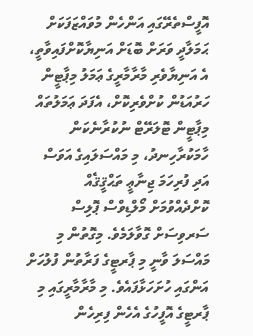އޮފީސްތެރޭގައި އަންހެން މުވައްޒަފަކަށް ޙަމަލާދީ ވަރަށް ބޮޑަށް އަނިޔާކޮށްފައިވާތީ، އެ އަނިޔާވެރި މާރާމާރީގެ ޢަމަލު މިޕާޓީން ހަރުއަޑުން ކުށްވެރިކޮށް، އެފަދަ ޢަމަލުތައް މިޕާޓީން ޓޮލަރޭޓް ނުކުރާނެކަން ހާމަކުރާހިނދު، މި މައްސަލައިގެ އަވަސް އަދި ފުރިހަމަ ޖިނާޢީ ތަޙްޤީޤެއް ކޮށްދެއްވުމަށް މޯލްޑިވްސް ޕޮލިސް ސަރވިސަށް ގޮވާލަމެވެ. މިގޮތުން މި މައްސަލަ ވާނީ މި ޕާރޓީގެ ފަރާތުން ފުލުހަށް އަންގައި ހުށަހަޅާފައެވެ. މި މާރާމާރީގައި މި ޕާރޓީގެ އޮފީހުގެ އެހެން ފިރިހެން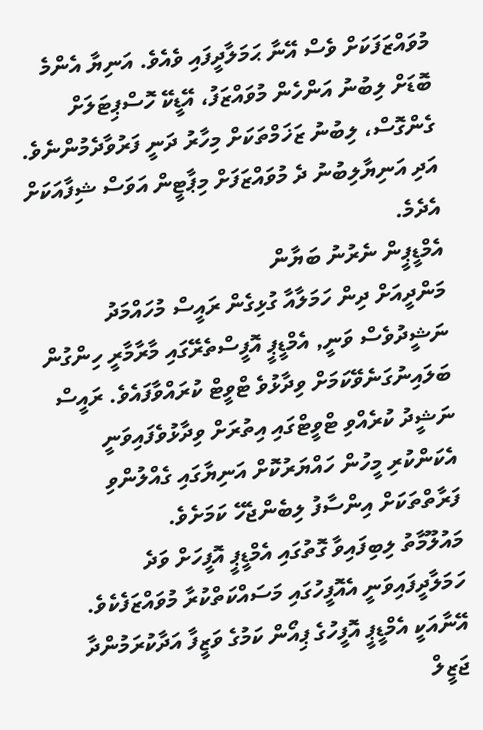މުވައްޒަފަކަށް ވެސް އޭނާ ޙަމަލާދީފައި ވެއެވެ. އަނިޔާ އެންމެ ބޮޑަށް ލިބުނު އަންހެން މުވައްޒަފު، އޭޑީކޭ ހޮސްޕިޓަލަށް ގެންގޮސް، ލިބުނު ޒަޚަމްތަކަށް މިހާރު ދަނީ ފަރުވާދެމުންނެވެ. އަދި އަނިޔާލިބުނު ދެ މުވައްޒަފަށް މިޕާޓީން އަވަސް ޝިފާއަކަށް އެދެމެ.
އެމްޑީޕީން ނެރުނު ބަޔާން
މަންދީއަށް ދިން ހަމަލާއާ ގުޅިގެން ރައީސް މުހައްމަދު ނަޝީދުވެސް ވަނީ, އެމްޑީޕީ އޮފީސްތެރޭގައި މާރާމާރީ ހިންގުން ބަލައިނުގަނެވޭކަމަށް ވިދާޅުވެ ޓްވީޓް ކުރައްވާފައެވެ. ރައީސް ނަޝީދު ކުރެއްވި ޓްވީޓްގައި އިތުރަށް ވިދާޅުވެފައިވަނީ އެކަންކުރި މީހުން ހައްޔަރުކޮށް އަނިޔާގައި ގެއްލުންވި ފަރާތްތަކަށް އިންސާފު ލިބެންޖެހޭ ކަމަށެވެ.
މައުލޫމާތު ލިބިފައިވާ ގޮތުގައި އެމްޑީޕީ އޮފީހަށް ވަދެ ހަމަލާދީފައިވަނީ އެއޮފީހުގައި މަސައްކަތްކުރާ މުވައްޒަފެކެވެ. އޭނާއަކީ އެމްޑީޕީ އޮފީހުގެ ޕިއޯން ކަމުގެ ވަޒީފާ އަދާކުރަމުންދާ ޖަޒީލް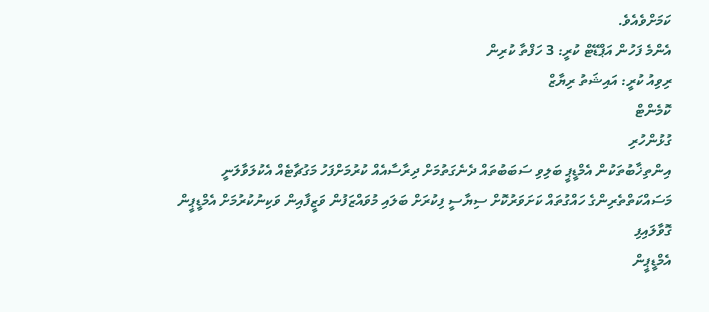ކަމަށްވެއެވެ.
އެންމެ ފަހުން އަޕްޑޭޓް ކުރީ: 3 ހަފްތާ ކުރިން
ރިވިއު ކުރީ: އައިޝަތު ރިޔާޒް
ކޮމެންޓް
ގުޅުންހުރި
އިންތިޚާބުތަކުން އެމްޑީޕީ ބަލިވި ސަބަބުތައް ދެނެގަތުމަށް ދިރާސާއެއް ކުރުމަށްފަހު މަގުޗާޓެއް އެކުލަވާލަނީ
މަސައްކަތްތެރިންގެ ހައްގުތައް ކަށަވަރުކޮށް ސިޔާސީ ފިކުރަށް ބަލައި މުވައްޒަފުން ވަޒީފާއިން ވަކިނުކުރުމަށް އެމްޑީޕީން ގޮވާލައިފި
އެމްޑީޕީން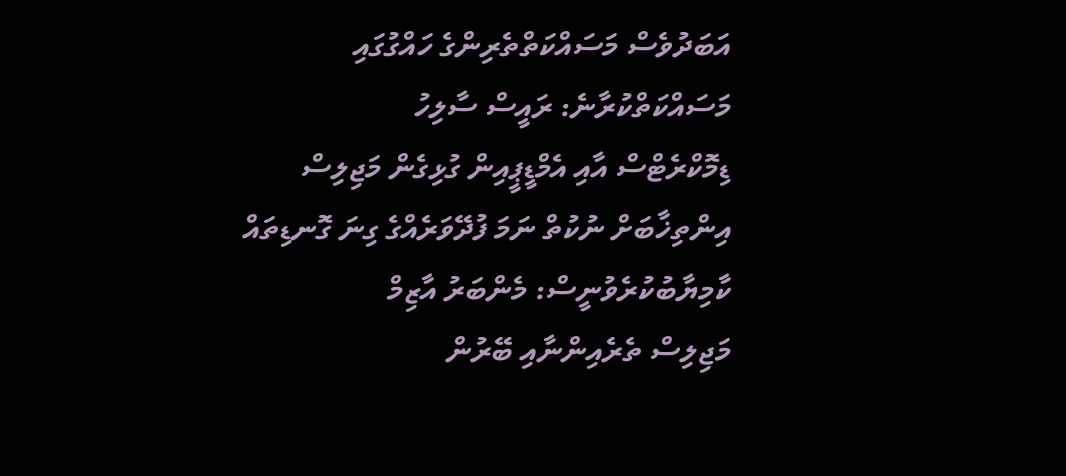އަބަދުވެސް މަސައްކަތްތެރިންގެ ހައްގުގައި މަސައްކަތްކުރާނެ: ރައީސް ސާލިހު
ޑިމޮކްރެޓްސް އާއި އެމްޑީޕީއިން ގުޅިގެން މަޖިލިސް އިންތިޚާބަށް ނުކުތް ނަމަ ފުދޭވަރެއްގެ ގިނަ ގޮނޑިތައް ކާމިޔާބުކުރެވުނީސް: މެންބަރު އާޒިމް
މަޖިލިސް ތެރެއިންނާއި ބޭރުން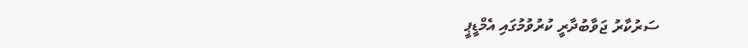ސަރުކާރު ޖަވާބުދާރީ ކުރުވުމުގައި އެމްޑީޕީ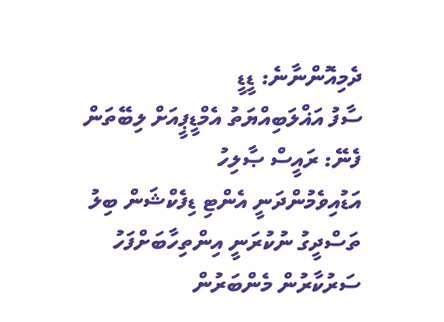ދެމިއޮންނާނެ: ޑީޑީ
ސާފު އަޣްލަބިއްޔަތު އެމްޑީޕީއަށް ލިބޭތަން ފެނޭ: ރައީސް ޞާލިހު
އަޑުއިވެމުންދަނީ އެންޓި ޑިފެކްޝަން ބިލު ތަސްދީގު ނުކުރަނީ އިންތިހާބަށްފަހު ސަރުކާރުން މެންބަރުން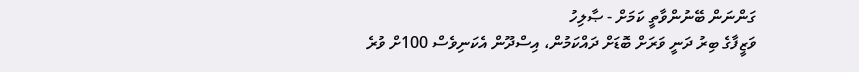ގަންނަން ބޭނުންވާތީ ކަމަށް - ޞާލިހު
ވަޒީފާގެ ބިރު ދަނީ ވަރަށް ބޮޑަށް ދައްކަމުން، އިސްދޫން އެކަނިވެސް 100ށް ވުރެ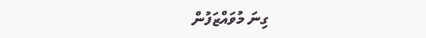ގިނަ މުވައްޒަފުން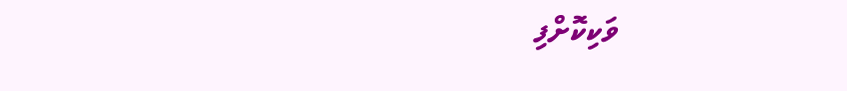ވަކިކޮށްފި